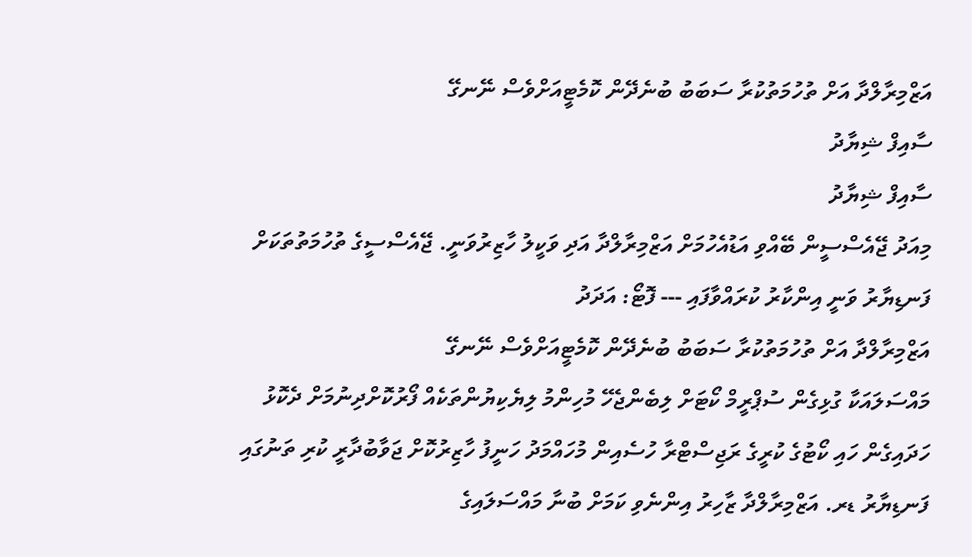އަޒްމިރާލްދާ އަށް ތުހުމަތުކުރާ ސަބަބު ބުނެދޭން ކޮމެޓީއަށްވެސް ނޭނގޭ
ސާއިފް ޝިޔާދު
ސާއިފް ޝިޔާދު
މިއަދު ޖޭއެސްސީން ބޭއްވި އަޑުއެހުމަށް އަޒްމިރާލްދާ އަދި ވަކީލު ހާޒިރުވަނީ. ޖޭއެސްސީގެ ތުހުމަތުތަކަށް ފަނޑިޔާރު ވަނީ އިންކާރު ކުރައްވާފައި --- ފޮޓޯ: އަދަދު
އަޒްމިރާލްދާ އަށް ތުހުމަތުކުރާ ސަބަބު ބުނެދޭން ކޮމެޓީއަށްވެސް ނޭނގޭ
މައްސަލައަކާ ގުޅިގެން ސުޕްރީމް ކޯޓަށް ލިބެންޖެހޭ މުހިންމު ލިޔެކިޔުންތަކެއް ފޯރުކޮށްދިނުމަށް ދެކޮޅު ހަދައިގެން ހައި ކޯޓުގެ ކުރީގެ ރަޖިސްޓްރާ ހުސެއިން މުހައްމަދު ހަނީފު ހާޒިރުކޮށް ޖަވާބުދާރީ ކުރި ތަނުގައި ފަނޑިޔާރު ޑރ. އަޒްމިރާލްދާ ޒާހިރު އިންނެވި ކަމަށް ބުނާ މައްސަލައިގެ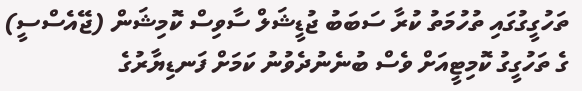ތަހުގީގުގައި ތުހުމަތު ކުރާ ސަބަބު ޖުޑީޝަލް ސާވިސް ކޮމިޝަން (ޖޭއެސްސީ) ގެ ތަހުގީގު ކޮމިޓީއަށް ވެސް ބުނެނުދެވުނު ކަމަށް ފަނޑިޔާރުގެ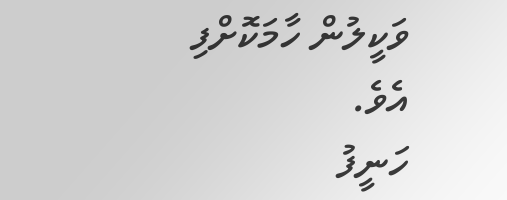ވަކީލުން ހާމަކޮށްފި އެވެ.
ހަނީފު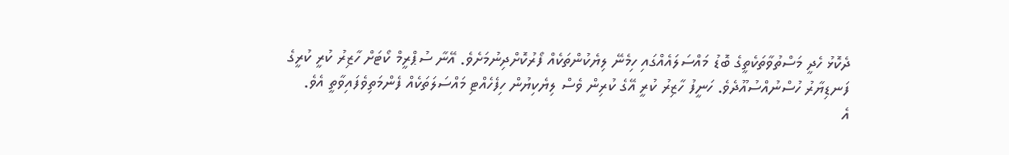ދެކޮޅު ހެދީ މަސްތުވާތަކެތީގެ ބޮޑު މައްސަލައެއްގައި ހިމެނޭ ލިޔެކުންތަކެއް ފޯރުކޮށްދިނުމަށެވެ. އޭނާ ސުޕްރީމް ކޯޓަށް ހާޒިރު ކުރީ ކުރީގެ ފަނޑިޔާރު ހުސްނުއްސުއޫދެވެ. ހަނީފު ހާޒިރު ކުރީ އޭގެ ކުރިން ވެސް ލިޔެކިޔުން ހިފެހެއްޓި މައްސަލަތަކެއް ފެންމަތިވެފައިވާތީ އެވެ.
އެ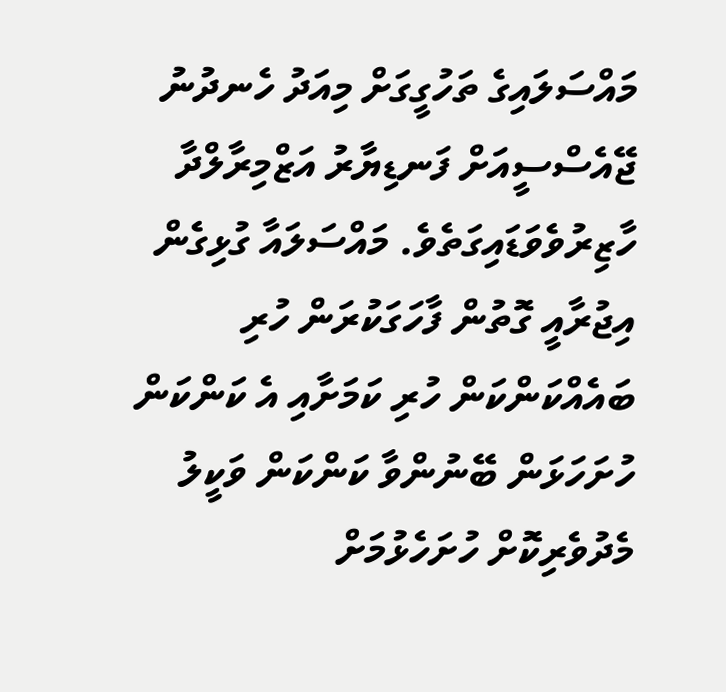މައްސަލައިގެ ތަހުގީގަށް މިއަދު ހެނދުނު ޖޭއެސްސީއަށް ފަނޑިޔާރު އަޒްމިރާލްދާ ހާޒިރުވެވަޑައިގަތެވެ. މައްސަލައާ ގުޅިގެން އިޖުރާއީ ގޮތުން ފާހަގަކުރަން ހުރި ބައެއްކަންކަން ހުރި ކަމަށާއި އެ ކަންކަން ހުށަހަޅަން ބޭނުންވާ ކަންކަން ވަކީލު މެދުވެރިކޮށް ހުށަހެޅުމަށް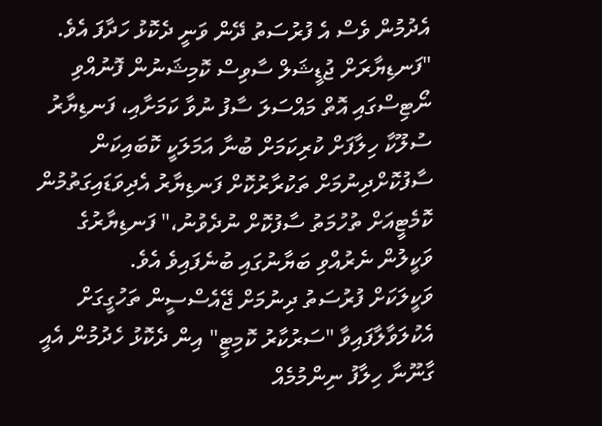އެދުމުން ވެސް އެ ފުރުސަތު ދޭން ވަނީ ދެކޮޅު ހަދާފަ އެވެ.
"ފަނޑިޔާރަށް ޖުޑީޝަލް ސާވިސް ކޮމިޝަނުން ފޮނުއްވި ނޯޓިސްގައި އޮތް މައްސަލަ ސާފު ނުވާ ކަމަށާއި، ފަނޑިޔާރު ސުލޫކާ ހިލާފަށް ކުރިކަމަށް ބުނާ އަމަލަކީ ކޮބައިކަން ސާފުކޮށްދިނުމަށް ތަކުރާރުކޮށް ފަނޑިޔާރު އެދިވަޑައިގަތުމުން ކޮމެޓީއަށް ތުހުމަތު ސާފުކޮށް ނުދެވުނު،" ފަނޑިޔާރުގެ ވަކީލުން ނެރުއްވި ބަޔާނުގައި ބުނެފައިވެ އެވެ.
ވަކީލަކަށް ފުރުސަތު ދިނުމަށް ޖޭއެސްސީން ތަހުގީގަށް އެކުލަވާލާފައިވާ "ސަރުކާރު ކޮމިޓީ" އިން ދެކޮޅު ހެދުމުން އެއީ ގާނޫނާ ހިލާފު ނިންމުމެއް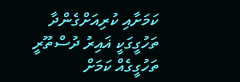ކަމަށާއި ކުރިއަށްގެންދާ ތަހުގީގަކީ ޣައިރު ދުސްތޫރީ ތަހުގީގެއް ކަމަށް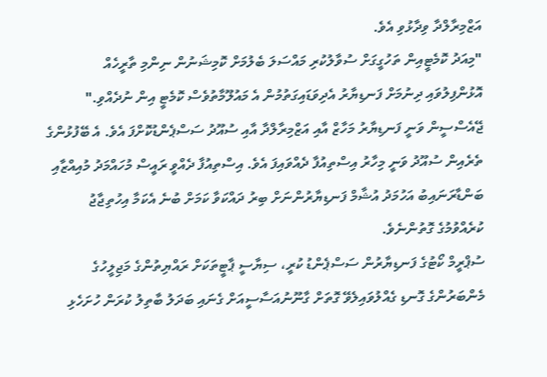އަޒްމިރާލްދާ ވިދާޅުވި އެވެ.
"މިއަދު ކޮމެޓީއިން ތަހުގީގަށް ސުވާލުކުރި މައްސަލަ ބެލުމަށް ކޮމިޝަނުން ނިންމި ތާރީހެއް އޮޅުންފިލުވައި ދިނުމަށް ފަނޑިޔާރު އެދިވަޑައިގަތުމުން އެ މައުލޫމާތުވެސް ކޮމެޓީ އިން ނުދެއްވި."
ޖޭއެސްސީން ވަނީ ފަނޑިޔާރު މަހާޒް އާއި އަޒްމިރާލްދާ އާއި ސުއޫދު ސަސްޕެންޑުކޮށްފަ އެވެ. އެ ބޭފުޅުންގެ ތެރެއިން ސުއޫދު ވަނީ މިހާރު އިސްތިއުފާ ދެއްވައިފަ އެވެ. އިސްތިއުފާ ދެއްވީ ރައީސް މުހައްމަދު މުއިއްޒާއި ބަންޑާރަނައިބު އަހުމަދު އުޝާމް ފަނޑިޔާރުންނަށް ބިރު ދައްކަވާ ކަމަށް ބުނެ އެކަމާ އިހުތިޖާޖު ކުރެއްވުމުގެ ގޮތުންނެވެ.
ސުޕްރީމް ކޯޓުގެ ފަނޑިޔާރުން ސަސްޕެންޑު ކުރީ، ސިޔާސީ ޕާޓީތަކަށް ރައްޔިތުންގެ މަޖިލީހުގެ މެންބަރުންގެ ގޮނޑި ގެއްލުވައިލެވޭ ގޮތަށް ގާނޫނުއަސާސީއަށް ގެނައި ބަދަލު ބާތިލު ކުރަން ހުށަހެޅި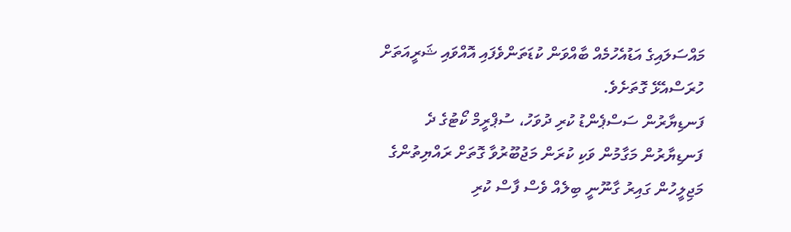މައްސަލައިގެ އަޑުއެހުމެއް ބާއްވަން ކުޑަތަންވެފައި އޮއްވައި ޝަރީއަތަށް ހުރަސްއެޅޭ ގޮތަށެވެ.
ފަނޑިޔާރުން ސަސްޕެންޑު ކުރި ދުވަހު، ސުޕްރީމް ކޯޓުގެ ދެ ފަނޑިޔާރުން މަގާމުން ވަކި ކުރަން މަޖުބޫރުވާ ގޮތަށް ރައްޔިތުންގެ މަޖިލީހުން ގައިރު ގާނޫނީ ބިލެއް ވެސް ފާސް ކުރި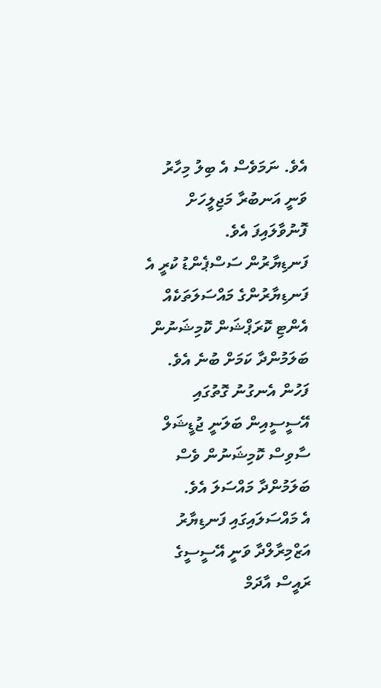އެވެ. ނަމަވެސް އެ ބިލު މިހާރު ވަނީ އަނބުރާ މަޖިލީހަށް ފޮނުވާލައިފަ އެވެ.
ފަނޑިޔާރުން ސަސްޕެންޑު ކުރީ އެ ފަނޑިޔާރުންގެ މައްސަލަތަކެއް އެންޓި ކޮރަޕްޝަން ކޮމިޝަނުން ބަލަމުންދާ ކަމަށް ބުނެ އެވެ. ފަހުން އެނގުނު ގޮތުގައި އޭސީސީއިން ބަލަނީ ޖުޑީޝަލް ސާވިސް ކޮމިޝަނުން ވެސް ބަލަމުންދާ މައްސަލަ އެވެ.
އެ މައްސަލައިގައި ފަނޑިޔާރު އަޒްމިރާލްދާ ވަނީ އޭސީސީގެ ރައީސް އާދަމް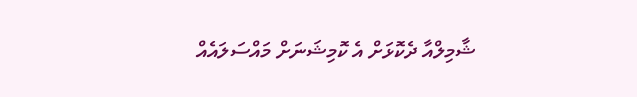ޝާމިލްއާ ދެކޮޅަށް އެ ކޮމިޝަނަށް މައްސަލައެއް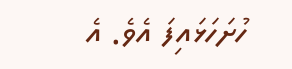ހުށަހަޅައިފަ އެވެ. އެ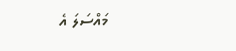މައްސަލަ އެ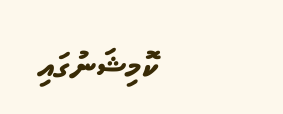ކޮމިޝަނުގައި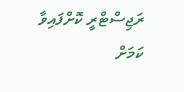ރަޖިސްޓްރީ ކޮށްފައިވާ ކަމަށް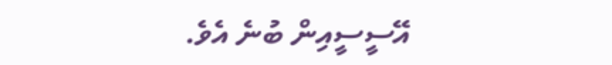އޭސީސީއިން ބުނެ އެވެ.